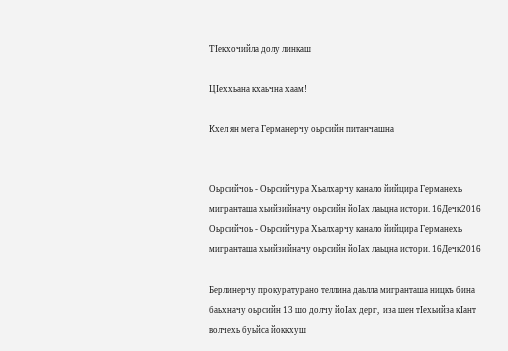ТIекхочийла долу линкаш

ЦIеххьана кхаьчна хаам!

Кхел ян мега Германерчу оьрсийн питанчашна


Оьрсийчоь - Оьрсийчура Хьалхарчу канало йийцира Германехь мигранташа хьийзийначу оьрсийн йоIах лаьцна истори. 16Дечк2016
Оьрсийчоь - Оьрсийчура Хьалхарчу канало йийцира Германехь мигранташа хьийзийначу оьрсийн йоIах лаьцна истори. 16Дечк2016

Берлинерчу прокуратурано теллина даьлла мигранташа ницкъ бина баьхначу оьрсийн 13 шо долчу йоIах дерг,  иза шен тIехьийза кIант волчехь буьйса йоккхуш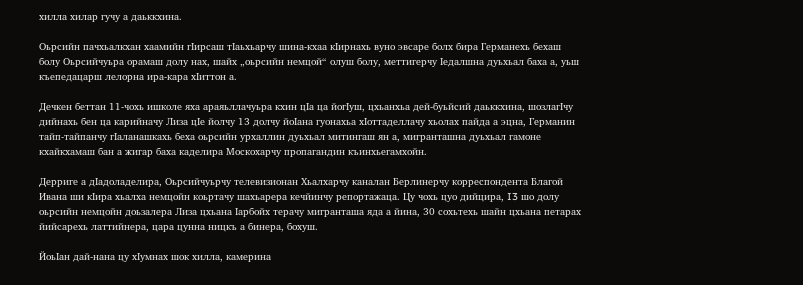хилла хилар гучу а даьккхина.

Оьрсийн пачхьалкхан хаамийн гIирсаш тIаьхьарчу шина-кхаа кIирнахь вуно эвсаре болх бира Германехь бехаш болу Оьрсийчуьра орамаш долу нах, шайх „оьрсийн немцой“ олуш болу, меттигерчу Iедалшна дуьхьал баха а, уьш къепедацарш лелорна ира-кара хIиттон а.

Дечкен беттан 11-чохь ишколе яха араяьллачуьра кхин цIа ца йогIуш, цхьанхьа дей-буьйсий даьккхина, шозлагIчу дийнахь бен ца карийначу Лиза цIе йолчу 13 долчу йоIана гуонахьа хIоттаделлачу хьолах пайда а эцна, Германин тайп-тайпанчу гIаланашкахь беха оьрсийн урхаллин дуьхьал митингаш ян а, мигранташна дуьхьал гамоне кхайкхамаш бан а жигар баха каделира Москохарчу пропагандин къинхьегамхойн.

Дерриге а дIадоладелира, Оьрсийчуьрчу телевизионан Хьалхарчу каналан Берлинерчу корреспондента Благой Ивана ши кIира хьалха немцойн коьртачу шахьарера кечйинчу репортажаца. Цу чохь цуо дийцира, I3 шо долу оьрсийн немцойн доьзалера Лиза цхьана Iарбойх терачу мигранташа яда а йина, 30 сохьтехь шайн цхьана петарах йийсарехь латтийнера, цара цунна ницкъ а бинера, бохуш.

ЙоьIан дай-нана цу хIумнах шок хилла, камерина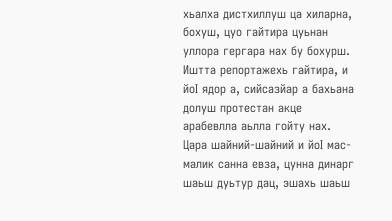хьалха дистхиллуш ца хиларна, бохуш, цуо гайтира цуьнан уллора гергара нах бу бохурш. Иштта репортажехь гайтира, и йоI ядор а, сийсазйар а бахьана долуш протестан акце арабевлла аьлла гойту нах. Цара шайний-шайний и йоI мас-малик санна евза, цунна динарг шаьш дуьтур дац, эшахь шаьш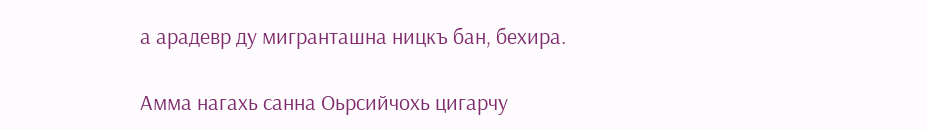а арадевр ду мигранташна ницкъ бан, бехира.

Амма нагахь санна Оьрсийчохь цигарчу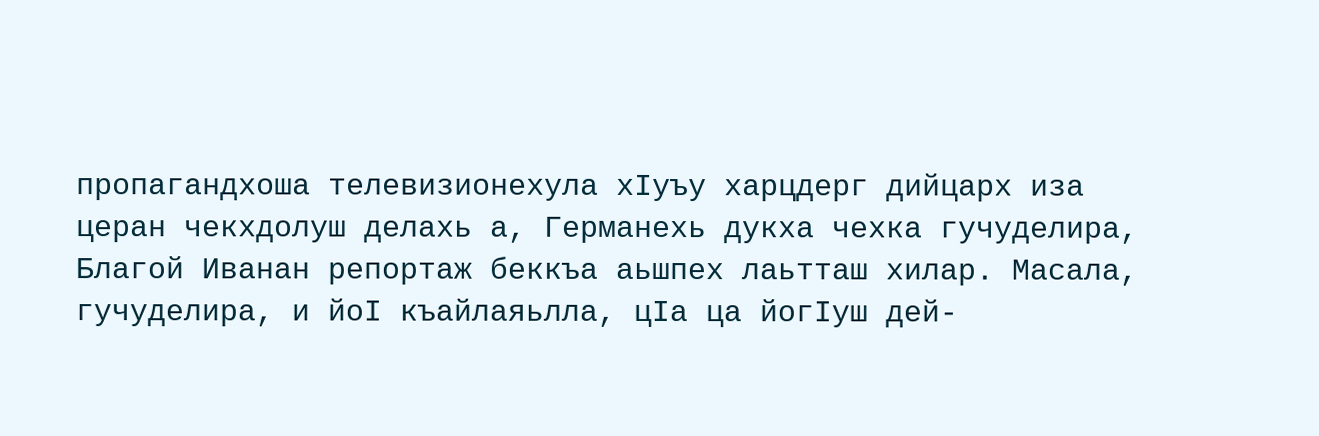пропагандхоша телевизионехула хIуъу харцдерг дийцарх иза церан чекхдолуш делахь а, Германехь дукха чехка гучуделира, Благой Иванан репортаж беккъа аьшпех лаьтташ хилар. Масала, гучуделира, и йоI къайлаяьлла, цIа ца йогIуш дей-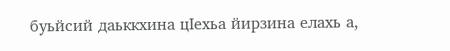буьйсий даьккхина цIехьа йирзина елахь а,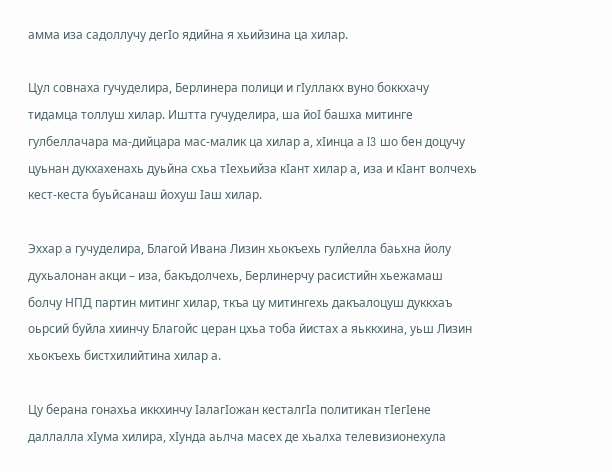амма иза садоллучу дегIо ядийна я хьийзина ца хилар.

Цул совнаха гучуделира, Берлинера полици и гIуллакх вуно боккхачу тидамца толлуш хилар. Иштта гучуделира, ша йоI башха митинге гулбеллачара ма-дийцара мас-малик ца хилар а, хIинца а I3 шо бен доцучу цуьнан дукхахенахь дуьйна схьа тIехьийза кIант хилар а, иза и кIант волчехь кест-кеста буьйсанаш йохуш Iаш хилар.

Эххар а гучуделира, Благой Ивана Лизин хьокъехь гулйелла баьхна йолу духьалонан акци – иза, бакъдолчехь, Берлинерчу расистийн хьежамаш болчу НПД партин митинг хилар, ткъа цу митингехь дакъалоцуш дуккхаъ оьрсий буйла хиинчу Благойс церан цхьа тоба йистах а яьккхина, уьш Лизин хьокъехь бистхилийтина хилар а.

Цу берана гонахьа иккхинчу IалагIожан кесталгIа политикан тIегIене даллалла хIума хилира, хIунда аьлча масех де хьалха телевизионехула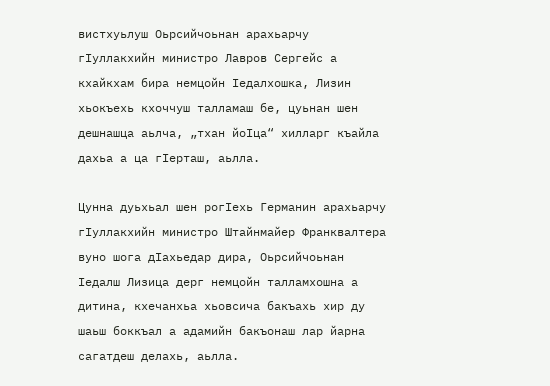вистхуьлуш Оьрсийчоьнан арахьарчу гIуллакхийн министро Лавров Сергейс а кхайкхам бира немцойн Iедалхошка, Лизин хьокъехь кхоччуш талламаш бе, цуьнан шен дешнашца аьлча, „тхан йоIца“ хилларг къайла дахьа а ца гIерташ, аьлла.

Цунна дуьхьал шен рогIехь Германин арахьарчу гIуллакхийн министро Штайнмайер Франквалтера вуно шога дIахьедар дира, Оьрсийчоьнан Iедалш Лизица дерг немцойн талламхошна а дитина, кхечанхьа хьовсича бакъахь хир ду шаьш боккъал а адамийн бакъонаш лар йарна сагатдеш делахь, аьлла.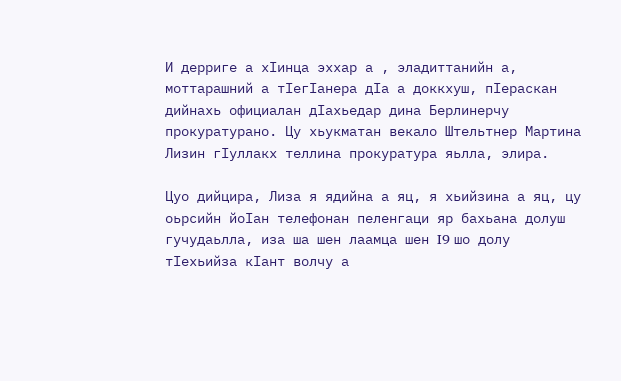И дерриге а хIинца эххар а , эладиттанийн а, моттарашний а тIегIанера дIа а доккхуш, пIераскан дийнахь официалан дIахьедар дина Берлинерчу прокуратурано. Цу хьукматан векало Штельтнер Мартина Лизин гIуллакх теллина прокуратура яьлла, элира.

Цуо дийцира, Лиза я ядийна а яц, я хьийзина а яц, цу оьрсийн йоIан телефонан пеленгаци яр бахьана долуш гучудаьлла, иза ша шен лаамца шен I9 шо долу тIехьийза кIант волчу а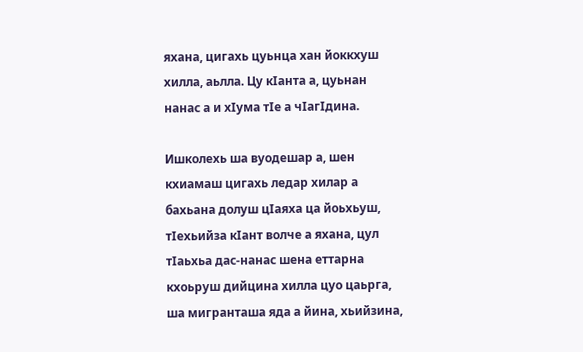яхана, цигахь цуьнца хан йоккхуш хилла, аьлла. Цу кIанта а, цуьнан нанас а и хIума тIе а чIагIдина.

Ишколехь ша вуодешар а, шен кхиамаш цигахь ледар хилар а бахьана долуш цIаяха ца йоьхьуш, тIехьийза кIант волче а яхана, цул тIаьхьа дас-нанас шена еттарна кхоьруш дийцина хилла цуо цаьрга, ша мигранташа яда а йина, хьийзина,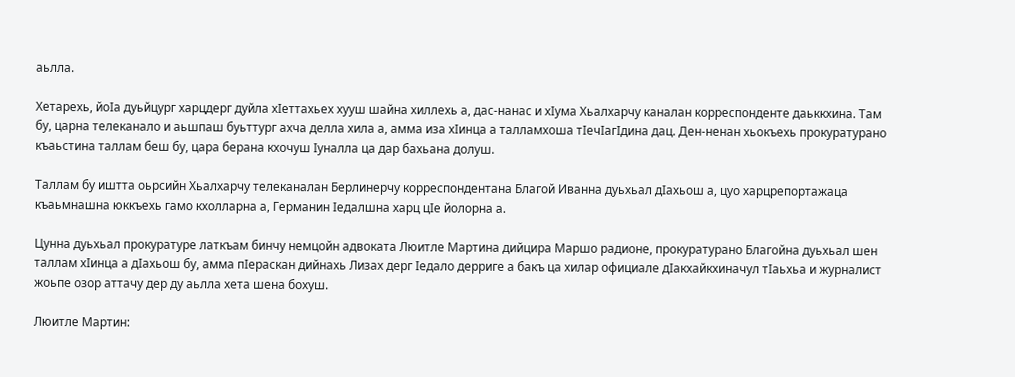аьлла.

Хетарехь, йоIа дуьйцург харцдерг дуйла хIеттахьех хууш шайна хиллехь а, дас-нанас и хIума Хьалхарчу каналан корреспонденте даьккхина. Там бу, царна телеканало и аьшпаш буьттург ахча делла хила а, амма иза хIинца а талламхоша тIечIагIдина дац. Ден-ненан хьокъехь прокуратурано къаьстина таллам беш бу, цара берана кхочуш Iуналла ца дар бахьана долуш.

Таллам бу иштта оьрсийн Хьалхарчу телеканалан Берлинерчу корреспондентана Благой Иванна дуьхьал дIахьош а, цуо харцрепортажаца къаьмнашна юккъехь гамо кхолларна а, Германин Iедалшна харц цIе йолорна а.

Цунна дуьхьал прокуратуре латкъам бинчу немцойн адвоката Люитле Мартина дийцира Маршо радионе, прокуратурано Благойна дуьхьал шен таллам хIинца а дIахьош бу, амма пIераскан дийнахь Лизах дерг Iедало дерриге а бакъ ца хилар официале дIакхайкхиначул тIаьхьа и журналист жоьпе озор аттачу дер ду аьлла хета шена бохуш.

Люитле Мартин: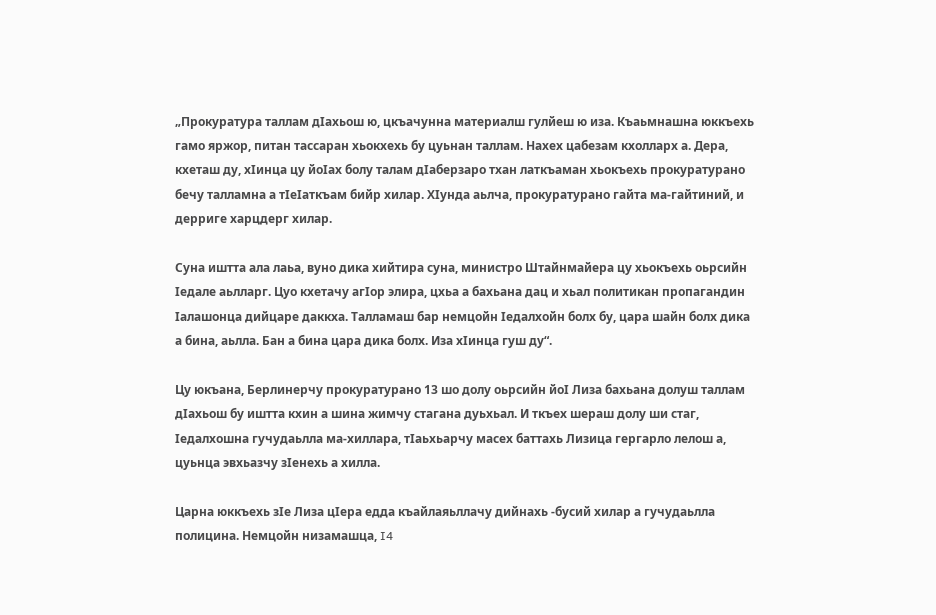„Прокуратура таллам дIахьош ю, цкъачунна материалш гулйеш ю иза. Къаьмнашна юккъехь гамо яржор, питан тассаран хьокхехь бу цуьнан таллам. Нахех цабезам кхолларх а. Дера, кхеташ ду, хIинца цу йоIах болу талам дIаберзаро тхан латкъаман хьокъехь прокуратурано бечу талламна а тIеIаткъам бийр хилар. ХIунда аьлча, прокуратурано гайта ма-гайтиний, и дерриге харцдерг хилар.

Суна иштта ала лаьа, вуно дика хийтира суна, министро Штайнмайера цу хьокъехь оьрсийн Iедале аьлларг. Цуо кхетачу агIор элира, цхьа а бахьана дац и хьал политикан пропагандин Iалашонца дийцаре даккха. Талламаш бар немцойн Iедалхойн болх бу, цара шайн болх дика а бина, аьлла. Бан а бина цара дика болх. Иза хIинца гуш ду“.

Цу юкъана, Берлинерчу прокуратурано 13 шо долу оьрсийн йоI Лиза бахьана долуш таллам дIахьош бу иштта кхин а шина жимчу стагана дуьхьал. И ткъех шераш долу ши стаг, Iедалхошна гучудаьлла ма-хиллара, тIаьхьарчу масех баттахь Лизица гергарло лелош а, цуьнца эвхьазчу зIенехь а хилла.

Царна юккъехь зIе Лиза цIера едда къайлаяьллачу дийнахь -бусий хилар а гучудаьлла полицина. Немцойн низамашца, I4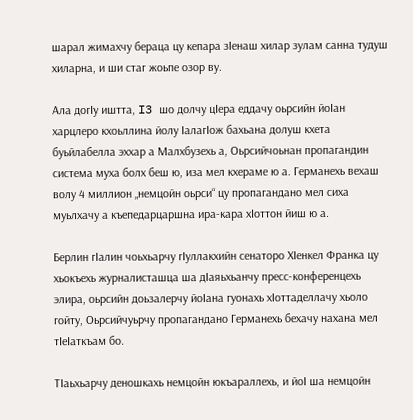шарал жимахчу бераца цу кепара зIенаш хилар зулам санна тудуш хиларна, и ши стаг жоьпе озор ву.

Ала догIу иштта, I3 шо долчу цIера еддачу оьрсийн йоIан харцлеро кхоьллина йолу IалагIож бахьана долуш кхета буьйлабелла эххар а Малхбузехь а, Оьрсийчоьнан пропагандин система муха болх беш ю, иза мел кхераме ю а. Германехь вехаш волу 4 миллион „немцойн оьрси“ цу пропагандано мел сиха муьлхачу а къепедарцаршна ира-кара хIоттон йиш ю а.

Берлин гIалин чоьхьарчу гIуллакхийн сенаторо ХIенкел Франка цу хьокъехь журналисташца ша дIаяьхьанчу пресс-конференцехь элира, оьрсийн доьзалерчу йоIана гуонахь хIоттаделлачу хьоло гойту, Оьрсийчуьрчу пропагандано Германехь бехачу нахана мел тIеIаткъам бо.

ТIаьхьарчу деношкахь немцойн юкъараллехь, и йоI ша немцойн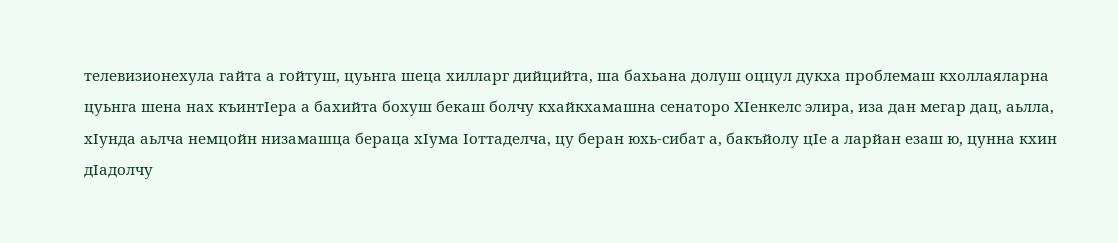телевизионехула гайта а гойтуш, цуьнга шеца хилларг дийцийта, ша бахьана долуш оццул дукха проблемаш кхоллаяларна цуьнга шена нах къинтIера а бахийта бохуш бекаш болчу кхайкхамашна сенаторо ХIенкелс элира, иза дан мегар дац, аьлла, хIунда аьлча немцойн низамашца бераца хIума Iоттаделча, цу беран юхь-сибат а, бакъйолу цIе а ларйан езаш ю, цунна кхин дIадолчу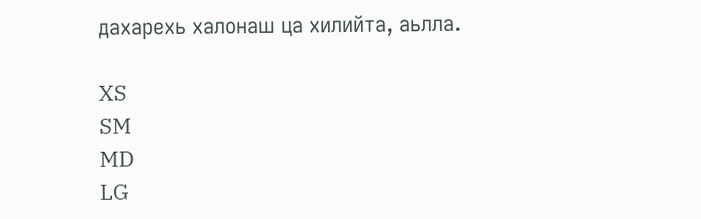дахарехь халонаш ца хилийта, аьлла.

XS
SM
MD
LG